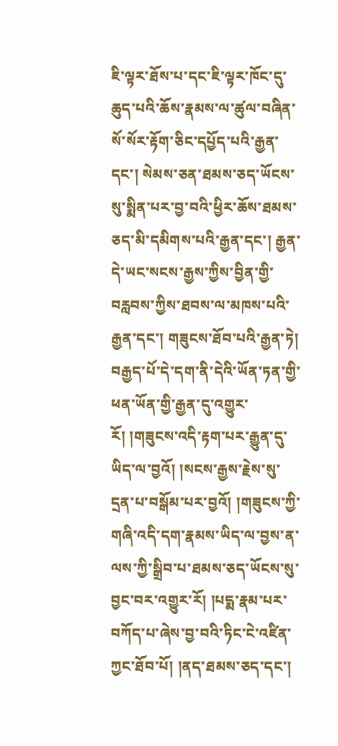ཇི་ལྟར་ཐོས་པ་དང་ཇི་ལྟར་ཁོང་དུ་ཆུད་པའི་ཆོས་རྣམས་ལ་ཚུལ་བཞིན་སོ་སོར་རྟོག་ཅིང་དཔྱོད་པའི་རྒྱན་དང་། སེམས་ཅན་ཐམས་ཅད་ཡོངས་སུ་སྨིན་པར་བྱ་བའི་ཕྱིར་ཆོས་ཐམས་ཅད་མི་དམིགས་པའི་རྒྱན་དང་། རྒྱན་དེ་ཡང་སངས་རྒྱས་ཀྱིས་བྱིན་གྱི་བརླབས་ཀྱིས་ཐབས་ལ་མཁས་པའི་རྒྱན་དང་། གཟུངས་ཐོབ་པའི་རྒྱན་ཏེ། བརྒྱད་པོ་དེ་དག་ནི་དེའི་ཡོན་ཏན་གྱི་ཕན་ཡོན་གྱི་རྒྱན་དུ་འགྱུར་རོ། །གཟུངས་འདི་རྟག་པར་རྒྱུན་དུ་ཡིད་ལ་བྱའོ། །སངས་རྒྱས་རྗེས་སུ་དྲན་པ་བསྒོམ་པར་བྱའོ། །གཟུངས་ཀྱི་གཞི་འདི་དག་རྣམས་ཡིད་ལ་བྱས་ན་ལས་ཀྱི་སྒྲིབ་པ་ཐམས་ཅད་ཡོངས་སུ་བྱང་བར་འགྱུར་རོ། །པདྨ་རྣམ་པར་བཀོད་པ་ཞེས་བྱ་བའི་ཏིང་ངེ་འཛིན་ཀྱང་ཐོབ་པོ། །ནད་ཐམས་ཅད་དང་།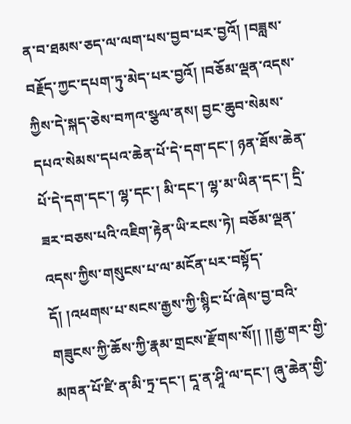ན་བ་ཐམས་ཅད་ལ་ལག་པས་བྱབ་པར་བྱའོ། །བཟླས་བརྗོད་ཀྱང་དཔག་ཏུ་མེད་པར་བྱའོ། །བཅོམ་ལྡན་འདས་ཀྱིས་དེ་སྐད་ཅེས་བཀའ་སྩལ་ནས། བྱང་ཆུབ་སེམས་དཔའ་སེམས་དཔའ་ཆེན་པོ་དེ་དག་དང་། ཉན་ཐོས་ཆེན་པོ་དེ་དག་དང་། ལྷ་དང་། མི་དང་། ལྷ་མ་ཡིན་དང་། དྲི་ཟར་བཅས་པའི་འཇིག་རྟེན་ཡི་རངས་ཏེ། བཅོམ་ལྡན་འདས་ཀྱིས་གསུངས་པ་ལ་མངོན་པར་བསྟོད་དོ། །འཕགས་པ་སངས་རྒྱས་ཀྱི་སྙིང་པོ་ཞེས་བྱ་བའི་གཟུངས་ཀྱི་ཆོས་ཀྱི་རྣམ་གྲངས་རྫོགས་སོ།། །།རྒྱ་གར་གྱི་མཁན་པོ་ཛི་ན་མི་ཏྲ་དང་། དཱ་ན་ཤཱི་ལ་དང་། ཞུ་ཆེན་གྱི་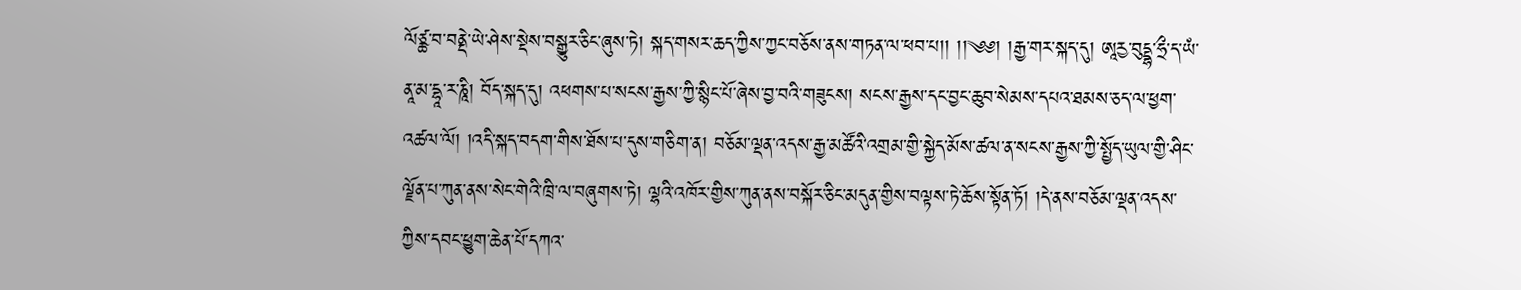ལོཙྪ་བ་བནྡེ་ཡེ་ཤེས་སྡེས་བསྒྱུར་ཅིང་ཞུས་ཏེ། སྐད་གསར་ཆད་ཀྱིས་ཀྱང་བཅོས་ནས་གཏན་ལ་ཕབ་པ།། །།༄༅། །རྒྱ་གར་སྐད་དུ། ཨཱརྱ་བུདྡྷ་ཧྲྀ་ད་ཡཾ་ནཱ་མ་དྷཱ་ར་ཎཱི། བོད་སྐད་དུ། འཕགས་པ་སངས་རྒྱས་ཀྱི་སྙིང་པོ་ཞེས་བྱ་བའི་གཟུངས། སངས་རྒྱས་དང་བྱང་ཆུབ་སེམས་དཔའ་ཐམས་ཅད་ལ་ཕྱག་འཚལ་ལོ། །འདི་སྐད་བདག་གིས་ཐོས་པ་དུས་གཅིག་ན། བཅོམ་ལྡན་འདས་རྒྱ་མཚོའི་འགྲམ་གྱི་སྐྱེད་མོས་ཚལ་ན་སངས་རྒྱས་ཀྱི་སྤྱོད་ཡུལ་གྱི་ཤིང་ལྗོན་པ་ཀུན་ནས་སེང་གེའི་ཁྲི་ལ་བཞུགས་ཏེ། ལྷའི་འཁོར་གྱིས་ཀུན་ནས་བསྐོར་ཅིང་མདུན་གྱིས་བལྟས་ཏེ་ཆོས་སྟོན་ཏོ། །དེ་ནས་བཅོམ་ལྡན་འདས་ཀྱིས་དབང་ཕྱུག་ཆེན་པོ་དཀའ་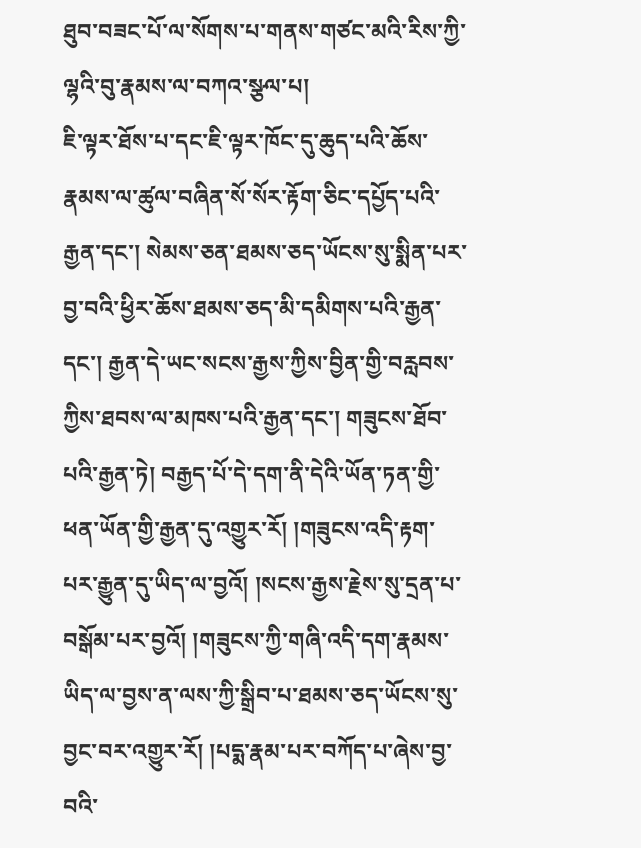ཐུབ་བཟང་པོ་ལ་སོགས་པ་གནས་གཙང་མའི་རིས་ཀྱི་ལྷའི་བུ་རྣམས་ལ་བཀའ་སྩལ་པ།
ཇི་ལྟར་ཐོས་པ་དང་ཇི་ལྟར་ཁོང་དུ་ཆུད་པའི་ཆོས་རྣམས་ལ་ཚུལ་བཞིན་སོ་སོར་རྟོག་ཅིང་དཔྱོད་པའི་རྒྱན་དང་། སེམས་ཅན་ཐམས་ཅད་ཡོངས་སུ་སྨིན་པར་བྱ་བའི་ཕྱིར་ཆོས་ཐམས་ཅད་མི་དམིགས་པའི་རྒྱན་དང་། རྒྱན་དེ་ཡང་སངས་རྒྱས་ཀྱིས་བྱིན་གྱི་བརླབས་ཀྱིས་ཐབས་ལ་མཁས་པའི་རྒྱན་དང་། གཟུངས་ཐོབ་པའི་རྒྱན་ཏེ། བརྒྱད་པོ་དེ་དག་ནི་དེའི་ཡོན་ཏན་གྱི་ཕན་ཡོན་གྱི་རྒྱན་དུ་འགྱུར་རོ། །གཟུངས་འདི་རྟག་པར་རྒྱུན་དུ་ཡིད་ལ་བྱའོ། །སངས་རྒྱས་རྗེས་སུ་དྲན་པ་བསྒོམ་པར་བྱའོ། །གཟུངས་ཀྱི་གཞི་འདི་དག་རྣམས་ཡིད་ལ་བྱས་ན་ལས་ཀྱི་སྒྲིབ་པ་ཐམས་ཅད་ཡོངས་སུ་བྱང་བར་འགྱུར་རོ། །པདྨ་རྣམ་པར་བཀོད་པ་ཞེས་བྱ་བའི་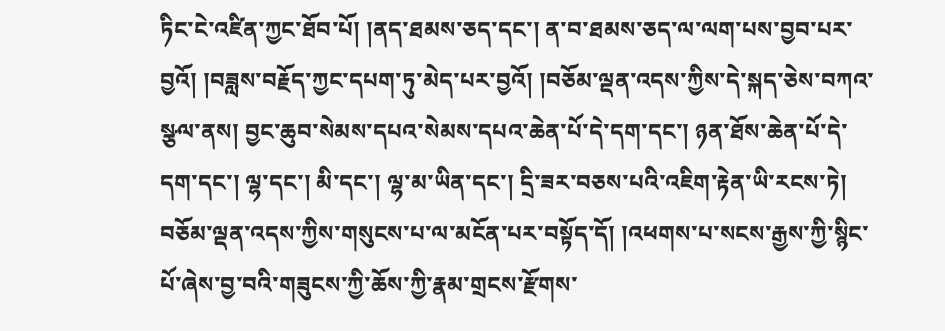ཏིང་ངེ་འཛིན་ཀྱང་ཐོབ་པོ། །ནད་ཐམས་ཅད་དང་། ན་བ་ཐམས་ཅད་ལ་ལག་པས་བྱབ་པར་བྱའོ། །བཟླས་བརྗོད་ཀྱང་དཔག་ཏུ་མེད་པར་བྱའོ། །བཅོམ་ལྡན་འདས་ཀྱིས་དེ་སྐད་ཅེས་བཀའ་སྩལ་ནས། བྱང་ཆུབ་སེམས་དཔའ་སེམས་དཔའ་ཆེན་པོ་དེ་དག་དང་། ཉན་ཐོས་ཆེན་པོ་དེ་དག་དང་། ལྷ་དང་། མི་དང་། ལྷ་མ་ཡིན་དང་། དྲི་ཟར་བཅས་པའི་འཇིག་རྟེན་ཡི་རངས་ཏེ། བཅོམ་ལྡན་འདས་ཀྱིས་གསུངས་པ་ལ་མངོན་པར་བསྟོད་དོ། །འཕགས་པ་སངས་རྒྱས་ཀྱི་སྙིང་པོ་ཞེས་བྱ་བའི་གཟུངས་ཀྱི་ཆོས་ཀྱི་རྣམ་གྲངས་རྫོགས་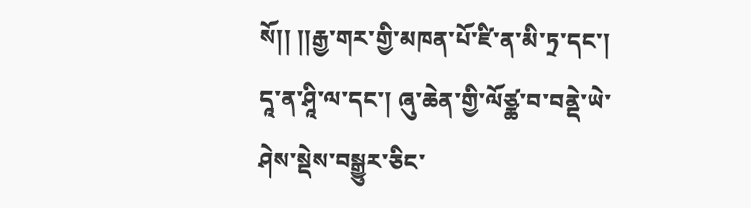སོ།། །།རྒྱ་གར་གྱི་མཁན་པོ་ཛི་ན་མི་ཏྲ་དང་། དཱ་ན་ཤཱི་ལ་དང་། ཞུ་ཆེན་གྱི་ལོཙྪ་བ་བནྡེ་ཡེ་ཤེས་སྡེས་བསྒྱུར་ཅིང་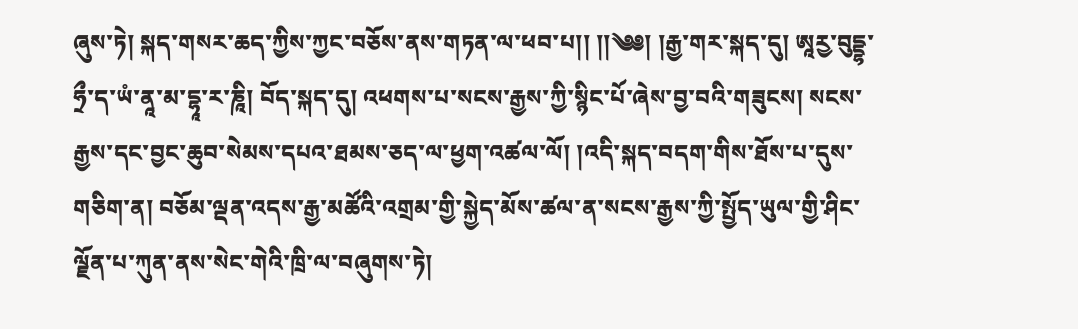ཞུས་ཏེ། སྐད་གསར་ཆད་ཀྱིས་ཀྱང་བཅོས་ནས་གཏན་ལ་ཕབ་པ།། །།༄༅། །རྒྱ་གར་སྐད་དུ། ཨཱརྱ་བུདྡྷ་ཧྲྀ་ད་ཡཾ་ནཱ་མ་དྷཱ་ར་ཎཱི། བོད་སྐད་དུ། འཕགས་པ་སངས་རྒྱས་ཀྱི་སྙིང་པོ་ཞེས་བྱ་བའི་གཟུངས། སངས་རྒྱས་དང་བྱང་ཆུབ་སེམས་དཔའ་ཐམས་ཅད་ལ་ཕྱག་འཚལ་ལོ། །འདི་སྐད་བདག་གིས་ཐོས་པ་དུས་གཅིག་ན། བཅོམ་ལྡན་འདས་རྒྱ་མཚོའི་འགྲམ་གྱི་སྐྱེད་མོས་ཚལ་ན་སངས་རྒྱས་ཀྱི་སྤྱོད་ཡུལ་གྱི་ཤིང་ལྗོན་པ་ཀུན་ནས་སེང་གེའི་ཁྲི་ལ་བཞུགས་ཏེ།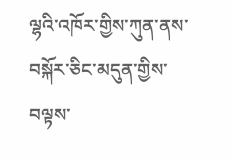ལྷའི་འཁོར་གྱིས་ཀུན་ནས་བསྐོར་ཅིང་མདུན་གྱིས་བལྟས་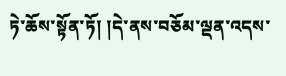ཏེ་ཆོས་སྟོན་ཏོ། །དེ་ནས་བཅོམ་ལྡན་འདས་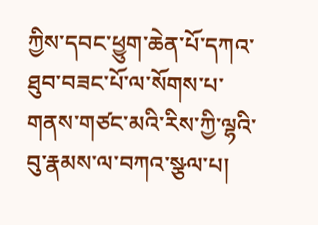ཀྱིས་དབང་ཕྱུག་ཆེན་པོ་དཀའ་ཐུབ་བཟང་པོ་ལ་སོགས་པ་གནས་གཙང་མའི་རིས་ཀྱི་ལྷའི་བུ་རྣམས་ལ་བཀའ་སྩལ་པ།